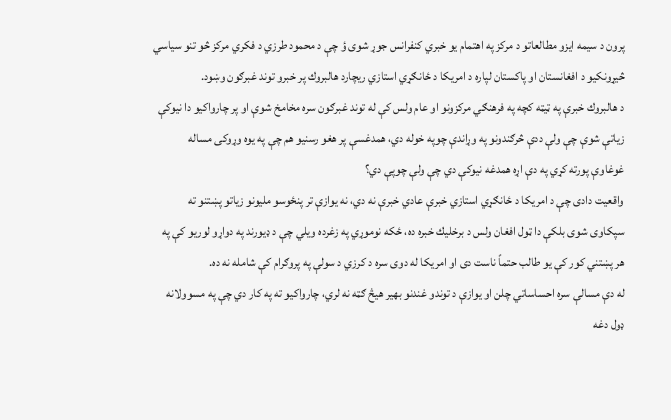پرون د سيمه ايزو مطالعاتو د مركز په اهتمام يو خبري كنفرانس جوړ شوى ؤ چې د محمود طرزي د فكري مركز څو تنو سياسي څيړونكيو د افغانستان او پاكستان لپاره د امريكا د ځانګړي استازي ريچارد هالبروك پر خبرو توند غبرګون وښود.
د هالبروك خبرې په ټيټه كچه په فرهنګي مركزونو او عام ولس كې له توند غبرګون سره مخامخ شوې او پر چارواكيو دا نيوكې زياتې شوې چې ولې ددې څرګندونو په وړاندې چوپه خوله دي، همدغسې پر هغو رسنيو هم چې په يوه وړوكى مساله غوغاوې پورته كړي په دې اړه همدغه نيوكې دي چې ولې چوپې دي؟
واقعيت دادى چې د امريكا د ځانګړي استازي خبرې عادي خبرې نه دي، نه يوازې تر پنځوسو مليونو زياتو پښتنو ته سپكاوى شوى بلكې دا ټول افغان ولس د برخليك خبره ده، ځكه نوموړي په زغرده ويلي چې د ډيورند په دواړو لوريو كې په هر پښتني كور كې يو طالب حتماً ناست دى او امريكا له دوى سره د كرزي د سولې په پروګرام كې شامله نه ده.
له دې مسالې سره احساساتي چلن او يوازې د توندو غندنو بهير هيڅ ګټه نه لري، چارواكيو ته په كار دي چې په مسوولانه ډول دغه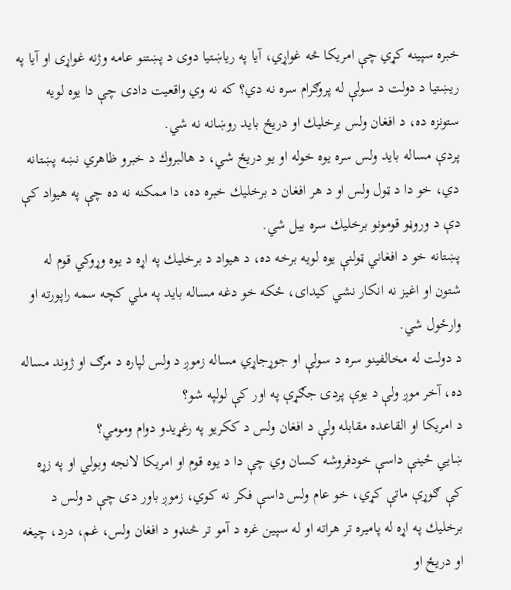خبره سپينه كړي چې امريكا څه غواړي، آيا په رياښتيا دوى د پښتنو عامه وژنه غواړى او آيا په ريښتيا د دولت د سولې له پروګرام سره نه دي؟ كه نه وي واقعيت دادى چې دا يوه لويه ستونزه ده، د افغان ولس برخليك او دريځ بايد روښانه نه شي.
پردې مساله بايد ولس سره يوه خوله او يو دريځ شي، د هالبروك د خبرو ظاهري نښه پښتانه دي، خو دا د ټول ولس او د هر افغان د برخليك خبره ده، دا ممكنه نه ده چې په هيواد كې دې د وروڼو قومونو برخليك سره بيل شي.
پښتانه خو د افغاني ټولنې يوه لويه برخه ده، د هيواد د برخليك په اړه د يوه وړوكي قوم له شتون او اغيز نه انكار نشي كيداى، ځكه خو دغه مساله بايد په ملي كچه سمه راپورته او وارځول شي.
د دولت له مخالفينو سره د سولې او جوړجاړي مساله زموږ د ولس لپاره د مرګ او ژوند مساله ده، آخر موږ ولې د يوې پردۍ جګړې په اور كې لولپه شو؟
د امريكا او القاعده مقابله ولې د افغان ولس د ككريو په رغړيدو دوام ومومي؟
ښايي ځينې داسې خودفروشه كسان وي چې دا د يوه قوم او امريكا لانجه وبولي او په زړه كې ګوړې ماتې كړي، خو عام ولس داسې فكر نه كوي، زموږ باور دى چې د ولس د برخليك په اړه له پاميره تر هراته او له سپين غره د آمو تر څنډو د افغان ولس، غم، درد، چيغه او دريځ او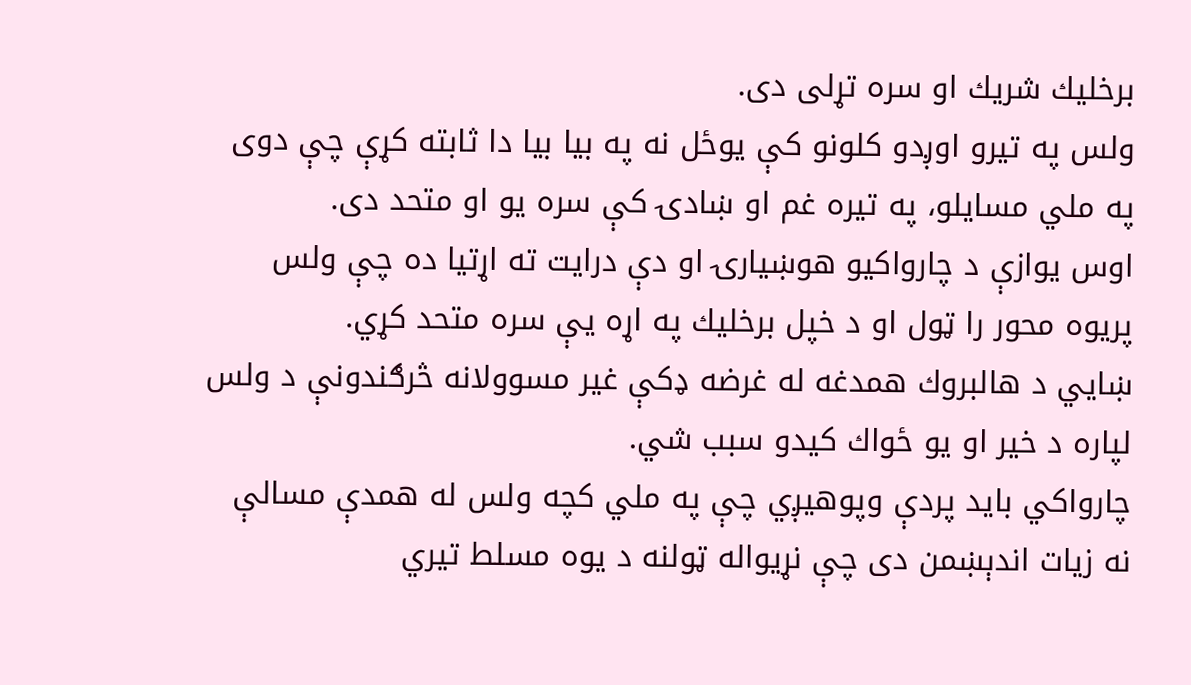برخليك شريك او سره تړلى دى.
ولس په تيرو اوږدو كلونو كې يوځل نه په بيا بيا دا ثابته كړې چې دوى په ملي مسايلو، په تيره غم او ښادۍ كې سره يو او متحد دى.
اوس يوازې د چارواكيو هوښيارۍ او دې درايت ته اړتيا ده چې ولس پريوه محور را ټول او د خپل برخليك په اړه يې سره متحد كړي.
ښايي د هالبروك همدغه له غرضه ډكې غير مسوولانه څرګندونې د ولس لپاره د خير او يو ځواك كيدو سبب شي.
چارواكي بايد پردې وپوهيږي چې په ملي كچه ولس له همدې مسالې نه زيات اندېښمن دى چې نړيواله ټولنه د يوه مسلط تيري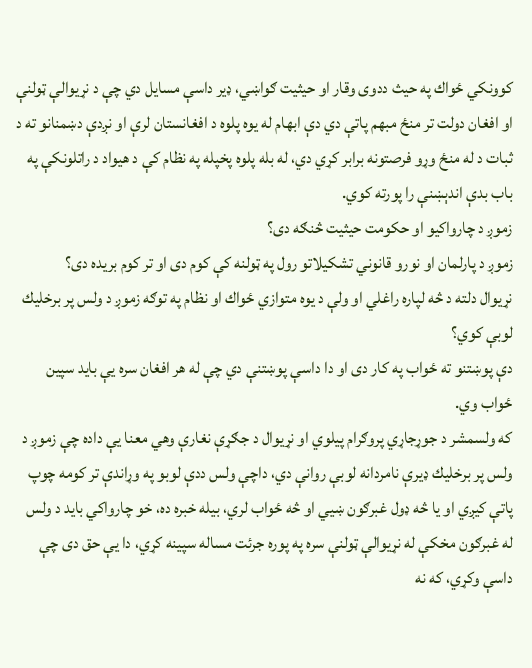كوونكي ځواك په حيث ددوى وقار او حيثيت ګواښي، ډير داسې مسايل دي چې د نړيوالې ټولنې او افغان دولت تر منځ مبهم پاتې دي دې ابهام له يوه پلوه د افغانستان لرې او نږدې دښمنانو ته د ثبات د له منځ وړو فرصتونه برابر كړي دي، له بله پلوه پخپله په نظام كې د هيواد د راتلونكې په باب بدې اندېښنې را پورته كوي.
زموږ د چارواكيو او حكومت حيثيت څنګه دى؟
زموږ د پارلمان او نورو قانوني تشكيلاتو رول په ټولنه كې كوم دى او تر كوم بريده دى؟
نړيوال دلته د څه لپاره راغلي او ولې د يوه متوازي ځواك او نظام په توګه زموږ د ولس پر برخليك لوبې كوي؟
دې پوښتنو ته ځواب په كار دى او دا داسې پوښتنې دي چې له هر افغان سره يې بايد سپين ځواب وي.
كه ولسمشر د جوړجاړي پروګرام پيلوي او نړيوال د جګړې نغارې وهي معنا يې داده چې زموږ د ولس پر برخليك ډيرې نامردانه لوبې روانې دي، داچې ولس ددې لوبو په وړاندې تر كومه چوپ پاتې كيږي او يا څه ډول غبرګون ښيي او څه ځواب لري، بيله خبره ده، خو چارواكي بايد د ولس له غبرګون مخكې له نړيوالې ټولنې سره په پوره جرئت مساله سپينه كړي، دا يې حق دى چې داسې وكړي، كه نه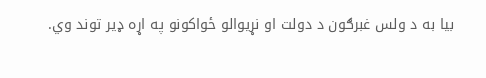بيا به د ولس غبرګون د دولت او نړيوالو ځواكونو په اړه ډير توند وي.